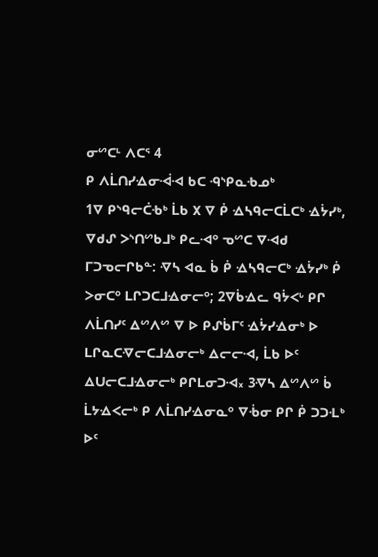ᓂᔥᑕᒻ ᐱᑕᕐ 4
ᑭ ᐱᒫᑎᓯᐎᓂᐙᐗ ᑲᑕ ᑴᔅᑭᓇᑾᓄᒃ
1ᐁ ᑭᔅᑫᓕᑖᑾᒃ ᒫᑲ ᙭ ᐁ ᑮ ᐎᓴᑫᓕᑕᒫᑕᒃ ᐎᔮᓯᒃ, ᐁᑯᔑ ᐳᔅᑎᔥᑲᒧᒃ ᑭᓚᐗᐤ ᓀᔥᑕ ᐁᐗᑯ ᒥᑐᓀᓕᒋᑲᓐ: ᐌᓴ ᐊᓇ ᑳ ᑮ ᐎᓴᑫᓕᑕᒃ ᐎᔮᓯᒃ ᑮ ᐳᓂᑕᐤ ᒪᒋᑐᑕᒧᐎᓂᓕᐤ; 2ᐁᑳᐎᓚ ᑫᔮᐸᒡ ᑭᒋ ᐱᒫᑎᓯᑦ ᐃᔥᐱᔥ ᐁ ᐅ ᑭᔑᑳᒥᑦ ᐎᔮᓯᐎᓂᒃ ᐅ ᒪᒋᓇᑕᐌᓕᑕᒧᐎᓂᓕᒃ ᐃᓕᓕᐗ, ᒫᑲ ᐅᑦ ᐃᑌᓕᑕᒧᐎᓂᓕᒃ ᑭᒋᒪᓂᑐᐗ᙮ 3ᐌᓴ ᐃᔥᐱᔥ ᑳ ᒫᔭᐎᐸᓕᒃ ᑭ ᐱᒫᑎᓯᐎᓂᓇᐤ ᐁᒀᓂ ᑭᒋ ᑮ ᑐᑐᒶᒃ ᐅᑦ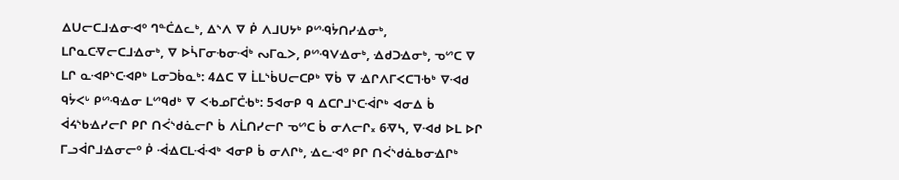ᐃᑌᓕᑕᒧᐎᓂᐗᐤ ᒉᓐᑖᐃᓚᒃ, ᐃᔅᐱ ᐁ ᑮ ᐱᒧᑌᔭᒃ ᑭᔥᑴᔮᑎᓯᐎᓂᒃ, ᒪᒋᓇᑕᐌᓕᑕᒧᐎᓂᒃ, ᐁ ᐅᓵᒥᓂᑾᓂᐙᒃ ᔓᒥᓇᐳ, ᑭᔥᑴᐯᐎᓂᒃ, ᐎᑯᑐᐎᓂᒃ, ᓀᔥᑕ ᐁ ᒪᒋ ᓇᐗᑭᔅᑕᐗᑭᒃ ᒪᓂᑐᑳᓇᒃ: 4ᐃᑕ ᐁ ᒫᒪᔅᑳᑌᓕᑕᑭᒃ ᐁᑳ ᐁ ᐎᒋᐱᒥᐸᑕᒣᑾᒃ ᐁᐗᑯ ᑫᔮᐸᒡ ᑭᔥᑴᐎᓂ ᒪᔥᑫᑯᒃ ᐁ ᐸᑾᓄᒥᑖᑾᒃ: 5ᐊᓂᑭ ᑫ ᐃᑕᒋᒧᔅᑕᐙᒋᒃ ᐊᓂᐃ ᑳ ᐋᔦᔅᑲᐎᓯᓕᒋ ᑭᒋ ᑎᐹᔅᑯᓈᓕᒋ ᑳ ᐱᒫᑎᓯᓕᒋ ᓀᔥᑕ ᑳ ᓂᐱᓕᒋ᙮ 6ᐌᓴ, ᐁᐗᑯ ᐅᒪ ᐅᒋ ᒥᓗᐋᒋᒧᐎᓂᓕᐤ ᑮ ᐙᐎᑕᒪᐙᐗᒃ ᐊᓂᑭ ᑳ ᓂᐱᒋᒃ, ᐎᓚᐗᐤ ᑭᒋ ᑎᐹᔅᑯᓈᑲᓂᐎᒋᒃ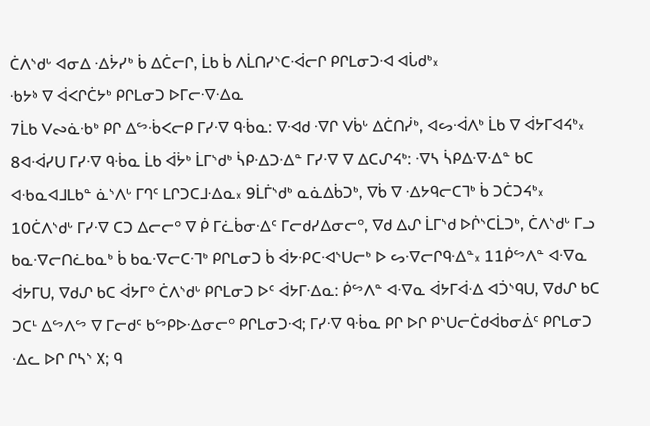ᑖᐱᔅᑯᒡ ᐊᓂᐃ ᐎᔮᓯᒃ ᑳ ᐃᑖᓕᒋ, ᒫᑲ ᑳ ᐱᒫᑎᓯᔅᑕᐙᓕᒋ ᑭᒋᒪᓂᑐᐗ ᐊᒑᑯᒃ᙮
ᑾᔭᔉ ᐁ ᐋᐸᒋᑖᔭᒃ ᑭᒋᒪᓂᑐ ᐅᒥᓕᐌᐎᓇ
7ᒫᑲ ᐯᔓᓈᑾᒃ ᑭᒋ ᐃᔥᒀᐸᓕᑭ ᒥᓯᐌ ᑫᒀᓇ: ᐁᐗᑯ ᐌᒋ ᐯᑳᒡ ᐃᑖᑎᓰᒃ, ᐊᔕᐙᐱᒃ ᒫᑲ ᐁ ᐋᔭᒥᐊᔦᒃ᙮ 8ᐊᐙᓯᑌ ᒥᓯᐌ ᑫᒀᓇ ᒫᑲ ᐋᔮᒃ ᒫᒥᔅᑯᒃ ᓵᑭᐎᑐᐎᓐ ᒥᓯᐌ ᐁ ᐃᑕᔑᔦᒃ: ᐌᓴ ᓵᑭᐃᐌᐎᓐ ᑲᑕ ᐊᑾᓇᐊᒧᒪᑲᓐ ᓈᔅᐱᒡ ᒥᒉᑦ ᒪᒋᑐᑕᒧᐎᓇ᙮ 9ᒫᒦᔅᑯᒃ ᓇᓈᐃᑳᑐᒃ, ᐁᑳ ᐁ ᐎᔭᑫᓕᑕᒣᒃ ᑳ ᑐᑖᑐᔦᒃ᙮ 10ᑖᐱᔅᑯᒡ ᒥᓯᐌ ᑕᑐ ᐃᓕᓕᐤ ᐁ ᑮ ᒥᓛᑳᓂᐎᑦ ᒥᓕᑯᓯᐃᓂᓕᐤ, ᐁᑯ ᐃᔑ ᒫᒥᔅᑯ ᐅᒌᔅᑕᒫᑐᒃ, ᑖᐱᔅᑯᒡ ᒥᓗ ᑲᓇᐌᓕᑎᓛᑲᓇᒃ ᑳ ᑲᓇᐌᓕᑕᒬᒃ ᑭᒋᒪᓂᑐ ᑳ ᐋᔭᑶᑕᐗᔅᑌᓕᒃ ᐅ ᔕᐌᓕᒋᑫᐎᓐ᙮ 11ᑮᔥᐱᓐ ᐊᐌᓇ ᐋᔭᒥᑌ, ᐁᑯᔑ ᑲᑕ ᐋᔭᒥᐤ ᑖᐱᔅᑯᒡ ᑭᒋᒪᓂᑐ ᐅᑦ ᐋᔭᒥᐎᓇ: ᑮᔥᐱᓐ ᐊᐌᓇ ᐋᔭᒥᐋᐎ ᐊᑑᔅᑫᑌ, ᐁᑯᔑ ᑲᑕ ᑐᑕᒻ ᐃᔥᐱᔥ ᐁ ᒥᓕᑯᑦ ᑲᔥᑭᐅᐎᓂᓕᐤ ᑭᒋᒪᓂᑐᐗ; ᒥᓯᐌ ᑫᒀᓇ ᑭᒋ ᐅᒋ ᑭᔅᑌᓕᑖᑯᐋᑲᓂᐄᑦ ᑭᒋᒪᓂᑐ ᐎᓚ ᐅᒋ ᒋᓴᔅ ᙭; ᑫ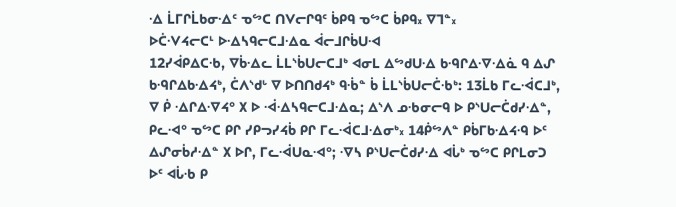ᐎ ᒫᒥᒋᒫᑲᓂᐎᑦ ᓀᔥᑕ ᑎᐯᓕᒋᑫᑦ ᑳᑭᑫ ᓀᔥᑕ ᑳᑭᑫ᙮ ᐁᒣᓐ᙮
ᐅᑖᐺᔦᓕᑕᒻ ᐅᐎᓴᑫᓕᑕᒧᐎᓇ ᐋᓕᒧᒋᑳᑌᐗ
12ᓯᐋᑭᐃᑕᑾ, ᐁᑳᐎᓚ ᒫᒪᔅᑳᑌᓕᑕᒧᒃ ᐊᓂᒪ ᐃᔥᑯᑌᐎ ᑲᑴᒋᐃᐌᐎᓈ ᑫ ᐃᔑ ᑲᑴᒋᐃᑲᐎᔦᒃ, ᑖᐱᔅᑯᒡ ᐁ ᐅᑎᑎᑯᔦᒃ ᑫᒀᓐ ᑳ ᒫᒪᔅᑳᑌᓕᑖᑾᒃ: 13ᒫᑲ ᒥᓚᐙᑕᒧᒃ, ᐁ ᑮ ᐎᒋᐃᐌᔦᐤ ᙭ ᐅ ᐙᐎᓴᑫᓕᑕᒧᐎᓇ; ᐃᔅᐱ ᓄᑾᓂᓕᑫ ᐅ ᑭᔅᑌᓕᑖᑯᓯᐎᓐ, ᑭᓚᐗᐤ ᓀᔥᑕ ᑭᒋ ᓯᑭᓓᓯᔦᑳ ᑭᒋ ᒥᓚᐙᑕᒧᐎᓂᒃ᙮ 14ᑮᔥᐱᓐ ᑭᑳᒥᑲᐎᔦᑴ ᐅᑦ ᐃᔑᓂᑳᓱᐎᓐ ᙭ ᐅᒋ, ᒥᓚᐙᑌᓇᐗᐤ; ᐌᓴ ᑭᔅᑌᓕᑖᑯᓯᐎ ᐊᒑᒃ ᓀᔥᑕ ᑭᒋᒪᓂᑐ ᐅᑦ ᐊᒑᑾ ᑭ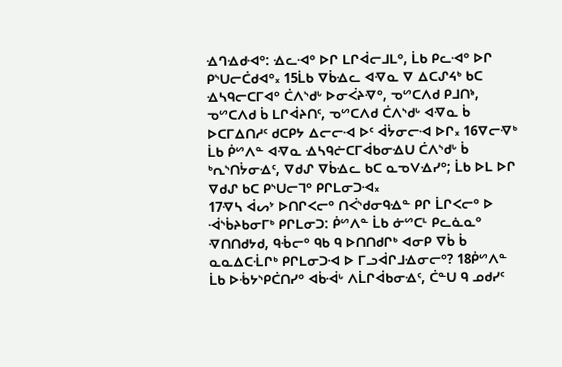ᐎᒉᐎᑯᐗᐤ: ᐎᓚᐗᐤ ᐅᒋ ᒪᒋᐋᓕᒧᒪᐤ, ᒫᑲ ᑭᓚᐗᐤ ᐅᒋ ᑭᔅᑌᓕᑖᑯᐊᐤ᙮ 15ᒫᑲ ᐁᑳᐎᓚ ᐊᐌᓇ ᐁ ᐃᑕᔑᔦᒃ ᑲᑕ ᐎᓴᑫᓕᑕᒥᐊᐤ ᑖᐱᔅᑯᒡ ᐅᓂᐹᔨᐌᐤ, ᓀᔥᑕᐱᑯ ᑭᒧᑎᔉ, ᓀᔥᑕᐱᑯ ᑳ ᒪᒋᐋᔨᑎᑦ, ᓀᔥᑕᐱᑯ ᑖᐱᔅᑯᒡ ᐊᐌᓇ ᑳ ᐅᑕᒥᐃᑎᓱᑦ ᑯᑕᑭᔭ ᐃᓕᓕᐗ ᐅᑦ ᐋᔮᓂᓕᐗ ᐅᒋ᙮ 16ᐁᓕᐌᒃ ᒫᑲ ᑮᔥᐱᓐ ᐊᐌᓇ ᐎᓴᑫᓖᑕᒥᐋᑲᓂᐎᑌ ᑖᐱᔅᑯᒡ ᑳ ᒃᕆᔅᑎᔮᓂᐎᑦ, ᐁᑯᔑ ᐁᑳᐎᓚ ᑲᑕ ᓇᓀᐯᐎᓯᐤ; ᒫᑲ ᐅᒪ ᐅᒋ ᐁᑯᔑ ᑲᑕ ᑭᔅᑌᓕᒣᐤ ᑭᒋᒪᓂᑐᐗ᙮
17ᐌᓴ ᐋᔕᔾ ᐅᑎᒋᐸᓕᐤ ᑎᐹᔅᑯᓂᑫᐎᓐ ᑭᒋ ᒫᒋᐸᓕᐤ ᐅ ᐙᔅᑳᔨᑲᓂᒥᒃ ᑭᒋᒪᓂᑐ: ᑮᔥᐱᓐ ᒫᑲ ᓃᔥᑕᒻ ᑭᓚᓈᓇᐤ ᐌᑎᑎᑯᔭᑯ, ᑫᒀᓕᐤ ᑫᑲ ᑫ ᐅᑎᑎᑯᒋᒃ ᐊᓂᑭ ᐁᑳ ᑳ ᓇᓇᐃᑕᒸᒋᒃ ᑭᒋᒪᓂᑐᐗ ᐅ ᒥᓗᐋᒋᒧᐎᓂᓕᐤ? 18ᑮᔥᐱᓐ ᒫᑲ ᐅᒀᔭᔅᑭᑖᑎᓯᐤ ᐊᑳᐙᒡ ᐱᒫᒋᐋᑲᓂᐎᑦ, ᑖᓐᑌ ᑫ ᓄᑯᓯᑦ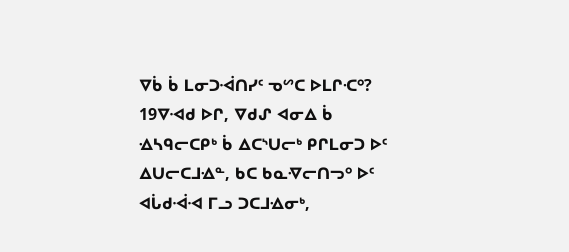ᐁᑳ ᑳ ᒪᓂᑐᐙᑎᓯᑦ ᓀᔥᑕ ᐅᒪᒋᑡᐤ? 19ᐁᐗᑯ ᐅᒋ, ᐁᑯᔑ ᐊᓂᐃ ᑳ ᐎᓴᑫᓕᑕᑭᒃ ᑳ ᐃᑕᔅᑌᓕᒃ ᑭᒋᒪᓂᑐ ᐅᑦ ᐃᑌᓕᑕᒧᐎᓐ, ᑲᑕ ᑲᓇᐌᓕᑎᓓᐤ ᐅᑦ ᐊᒑᑯᐙᐗ ᒥᓗ ᑐᑕᒧᐎᓂᒃ,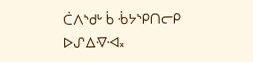ᑖᐱᔅᑯᒡ ᑳ ᒀᔭᔅᑭᑎᓕᑭ ᐅᔑᐃᐌᐗ᙮